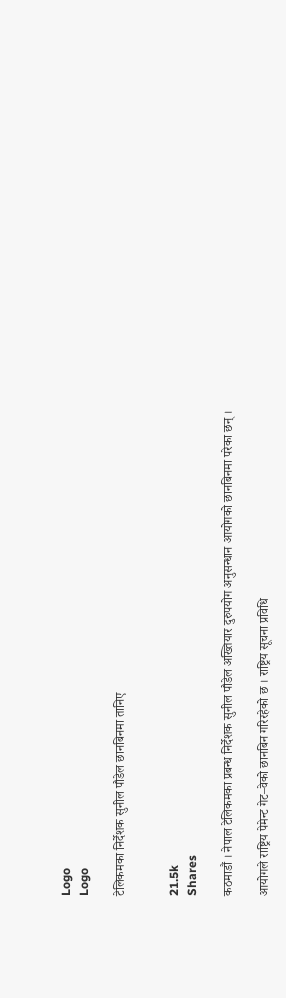Logo
Logo

टेलिकमका निर्देशक सुनील पौडेल छानबिनमा तानिए


21.5k
Shares

कठमाडौं । नेपाल टेलिकमका प्रबन्ध निर्देशक सुनील पौडेल अख्तियार दुरुपयोग अनुसन्धान आयोगको छानबिनमा परेका छन् ।

आयोगले राष्ट्रिय पेमेन्ट गेट–वेको छानबिन गरिरहेको छ । राष्ट्रिय सूचना प्रविधि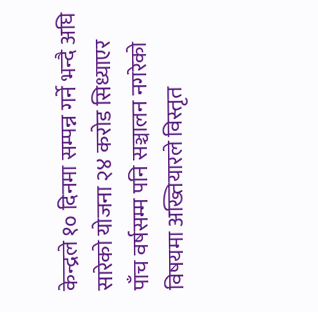केन्द्रले १० दिनमा सम्पन्न गर्ने भन्दै अघि सारेको योजना २४ करोड सिध्याएर पाँच वर्षसम्म पनि सञ्चालन नगरेको विषयमा अख्तियारले विस्तृत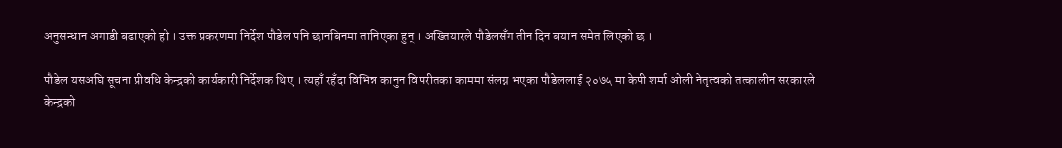अनुसन्धान अगाडी बढाएको हो । उक्त प्रकरणमा निर्देश पौडेल पनि छानबिनमा तानिएका हुन् । अख्तियारले पौडेलसँग तीन दिन बयान समेत लिएको छ ।

पौडेल यसअघि सूचना प्रीवधि केन्द्रको कार्यकारी निर्देशक थिए । त्यहाँ रहँदा विभिन्न कानुन विपरीतका काममा संलग्न भएका पौडेललाई २०७५ मा केपी शर्मा ओली नेतृत्वको तत्कालीन सरकारले केन्द्रको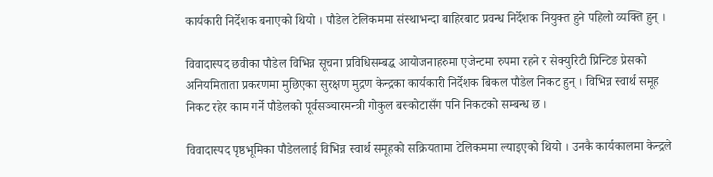कार्यकारी निर्देशक बनाएको थियो । पौडेल टेलिकममा संस्थाभन्दा बाहिरबाट प्रवन्ध निर्देशक नियुक्त हुने पहिलो व्यक्ति हुन् ।

विवादास्पद छवीका पौडेल विभिन्न सूचना प्रविधिसम्बद्ध आयोजनाहरुमा एजेन्टमा रुपमा रहने र सेक्युरिटी प्रिन्टिङ प्रेसको अनियमिताता प्रकरणमा मुछिएका सुरक्षण मुद्रण केन्द्रका कार्यकारी निर्देशक बिकल पौडेल निकट हुन् । विभिन्न स्वार्थ समूह निकट रहेर काम गर्ने पौडेलको पूर्वसञ्चारमन्त्री गोकुल बस्कोटासँग पनि निकटको सम्बन्ध छ ।

विवादास्पद पृष्ठभूमिका पौडेललाई विभिन्न स्वार्थ समूहको सक्रियतामा टेलिकममा ल्याइएको थियो । उनकै कार्यकालमा केन्द्रले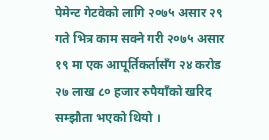पेमेन्ट गेटवेको लागि २०७५ असार २९ गते भित्र काम सक्ने गरी २०७५ असार १९ मा एक आपूर्तिकर्तासँग २४ करोड २७ लाख ८० हजार रुपैयाँको खरिद सम्झौता भएको थियो ।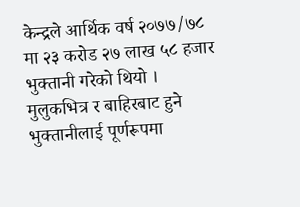केन्द्रले आर्थिक वर्ष २०७७/७८ मा २३ करोड २७ लाख ५८ हजार भुक्तानी गरेको थियो । मुलुकभित्र र बाहिरबाट हुने भुक्तानीलाई पूर्णरूपमा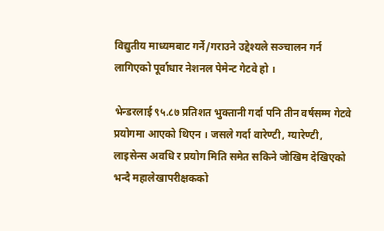विद्युतीय माध्यमबाट गर्ने/गराउने उद्देश्यले सञ्चालन गर्न लागिएको पूर्वाधार नेशनल पेमेन्ट गेटवे हो ।

भेन्डरलाई ९५.८७ प्रतिशत भुक्तानी गर्दा पनि तीन वर्षसम्म गेटवे प्रयोगमा आएको थिएन । जसले गर्दा वारेण्टी, ग्यारेण्टी, लाइसेन्स अवधि र प्रयोग मिति समेत सकिने जोखिम देखिएको भन्दै महालेखापरीक्षकको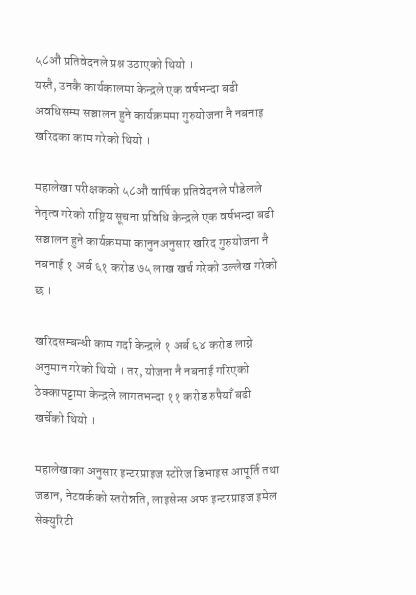५८औं प्रतिवेदनले प्रश्न उठाएको थियो ।
यस्तै, उनकै कार्यकालमा केन्द्रले एक वर्षभन्दा बढी अवधिसम्म सञ्चालन हुने कार्यक्रममा गुरुयोजना नै नबनाइ खरिदका काम गरेको थियो ।

महालेखा परीक्षकको ५८औं वार्षिक प्रतिवेदनले पौडेलले नेतृत्व गरेको राष्ट्रिय सूचना प्रविधि केन्द्रले एक वर्षभन्दा बढी सञ्चालन हुने कार्यक्रममा कानुनअनुसार खरिद गुरुयोजना नै नबनाई १ अर्ब ६१ करोड ७५ लाख खर्च गरेको उल्लेख गरेको छ ।

खरिदसम्बन्धी काम गर्दा केन्द्रले १ अर्ब ६४ करोड लाग्ने अनुमान गरेको थियो । तर, योजना नै नबनाई गरिएको ठेक्कापट्टामा केन्द्रले लागतभन्दा ११ करोड रुपैयाँ बढी खर्चेको थियो ।

महालेखाका अनुसार इन्टरप्राइज स्टोरेज डिभाइस आपूर्ति तथा जडान, नेटवर्कको स्तरोन्नति, लाइसेन्स अफ इन्टरप्राइज इमेल सेक्युरिटी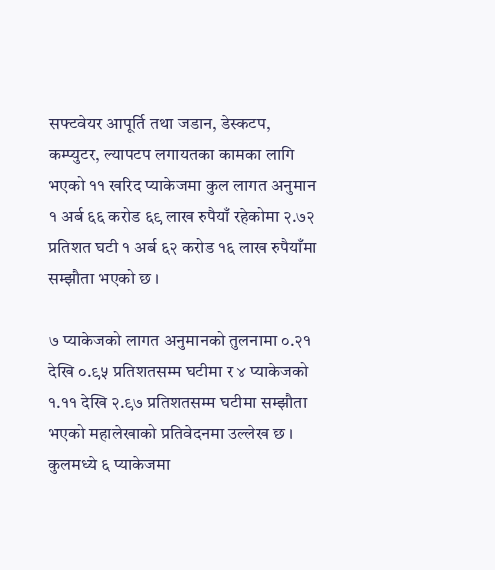सफ्टवेयर आपूर्ति तथा जडान, डेस्कटप, कम्प्युटर, ल्यापटप लगायतका कामका लागि भएको ११ खरिद प्याकेजमा कुल लागत अनुमान १ अर्ब ६६ करोड ६९ लाख रुपैयाँ रहेकोमा २.७२ प्रतिशत घटी १ अर्ब ६२ करोड १६ लाख रुपैयाँमा सम्झौता भएको छ ।

७ प्याकेजको लागत अनुमानको तुलनामा ०.२१ देखि ०.९५ प्रतिशतसम्म घटीमा र ४ प्याकेजको १.११ देखि २.९७ प्रतिशतसम्म घटीमा सम्झौता भएको महालेखाको प्रतिवेदनमा उल्लेख छ । कुलमध्ये ६ प्याकेजमा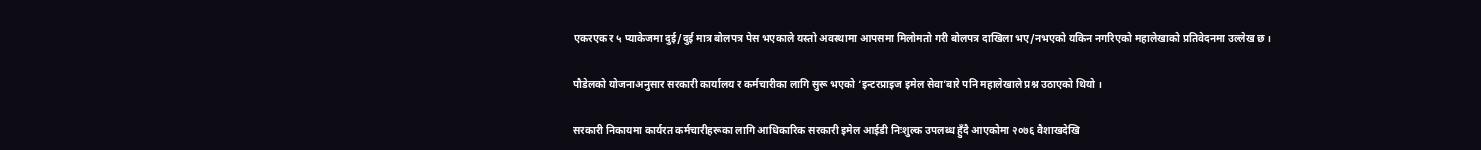एकरएक र ५ प्याकेजमा दुई/दुई मात्र बोलपत्र पेस भएकाले यस्तो अवस्थामा आपसमा मिलोमतो गरी बोलपत्र दाखिला भए/नभएको यकिन नगरिएको महालेखाको प्रतिवेदनमा उल्लेख छ ।

पौडेलको योजनाअनुसार सरकारी कार्यालय र कर्मचारीका लागि सुरू भएको ‘इन्टरप्राइज इमेल सेवा’बारे पनि महालेखाले प्रश्न उठाएको थियो ।

सरकारी निकायमा कार्यरत कर्मचारीहरूका लागि आधिकारिक सरकारी इमेल आईडी निःशुल्क उपलब्ध हुँदै आएकोमा २०७६ वैशाखदेखि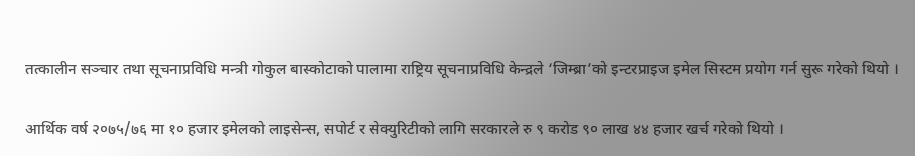तत्कालीन सञ्चार तथा सूचनाप्रविधि मन्त्री गोकुल बास्कोटाको पालामा राष्ट्रिय सूचनाप्रविधि केन्द्रले ‘जिम्ब्रा’को इन्टरप्राइज इमेल सिस्टम प्रयोग गर्न सुरू गरेको थियो ।

आर्थिक वर्ष २०७५/७६ मा १० हजार इमेलको लाइसेन्स, सपोर्ट र सेक्युरिटीको लागि सरकारले रु ९ करोड ९० लाख ४४ हजार खर्च गरेको थियो ।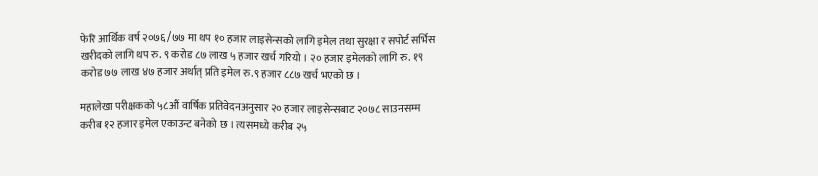फेरि आर्थिक वर्ष २०७६/७७ मा थप १० हजार लाइसेन्सको लागि इमेल तथा सुरक्षा र सपोर्ट सर्भिस खरीदको लागि थप रु. ९ करोड ८७ लाख ५ हजार खर्च गरियो । २० हजार इमेलको लागि रु. १९ करोड ७७ लाख ४७ हजार अर्थात् प्रति इमेल रु.९ हजार ८८७ खर्च भएको छ ।

महालेखा परीक्षकको ५८औं वार्षिक प्रतिवेदनअनुसार २० हजार लाइसेन्सबाट २०७८ साउनसम्म करीब १२ हजार इमेल एकाउन्ट बनेको छ । त्यसमध्ये करीब २५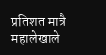प्रतिशत मात्रै महालेखाले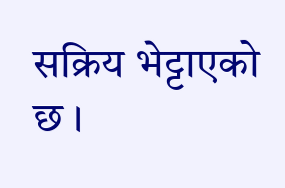सक्रिय भेट्टाएको छ ।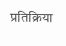प्रतिक्रिया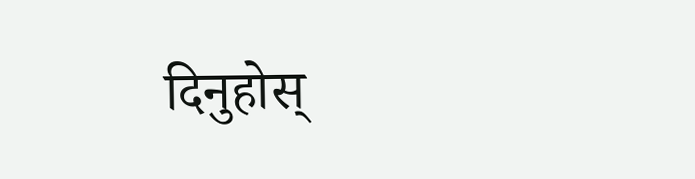दिनुहोस्